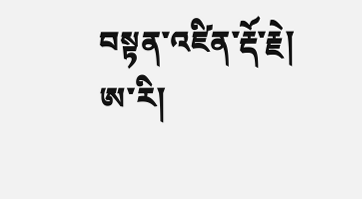བསྟན་འཛིན་རྡོ་རྗེ། ཨ་རི།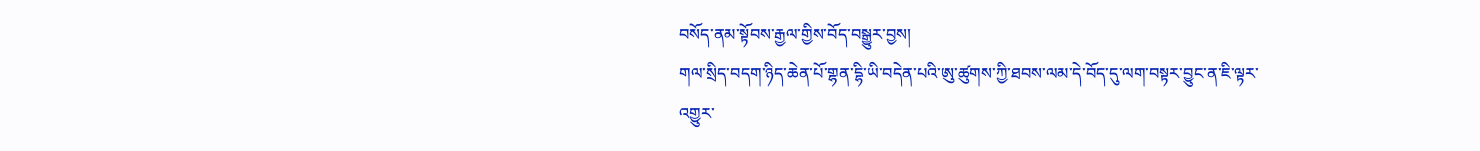བསོད་ནམ་སྟོབས་རྒྱལ་གྱིས་བོད་བསྒྱུར་བྱས།
གལ་སྲིད་བདག་ཉིད་ཆེན་པོ་གྷན་དྷི་ཡི་བདེན་པའི་ཨུ་ཚུགས་ཀྱི་ཐབས་ལམ་དེ་བོད་དུ་ལག་བསྟར་བྱུང་ན་ཇི་ལྟར་འགྱུར་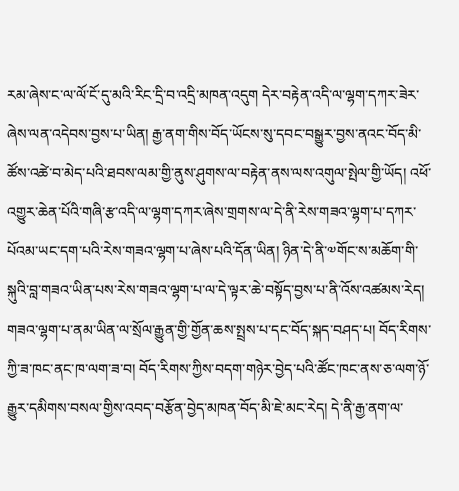རམ་ཞེས་ང་ལ་ལོ་ངོ་དུ་མའི་རིང་དྲི་བ་འདྲི་མཁན་འདུག དེར་བརྟེན་འདི་ལ་ལྷག་དཀར་ཟེར་ཞེས་ལན་འདེབས་བྱས་པ་ཡིན། རྒྱ་ནག་གིས་བོད་ཡོངས་སུ་དབང་བསྒྱུར་བྱས་ནའང་བོད་མི་ཚོས་འཚེ་བ་མེད་པའི་ཐབས་ལམ་གྱི་ནུས་ཤུགས་ལ་བརྟེན་ནས་ལས་འགུལ་སྤེལ་གྱི་ཡོད། འཕོ་འགྱུར་ཆེན་པོའི་གཞི་རྩ་འདི་ལ་ལྷག་དཀར་ཞེས་གྲགས་ལ་དེ་ནི་རེས་གཟའ་ལྷག་པ་དཀར་པོའམ་ཡང་དག་པའི་རེས་གཟའ་ལྷག་པ་ཞེས་པའི་དོན་ཡིན། ཉིན་དེ་ནི་༧གོང་ས་མཆོག་གི་སྐུའི་བླ་གཟའ་ཡིན་པས་རེས་གཟའ་ལྷག་པ་ལ་དེ་ལྟར་ཆེ་བསྟོད་བྱས་པ་ནི་འོས་འཚམས་རེད།
གཟའ་ལྷག་པ་ནམ་ཡིན་ལ་སྲོལ་རྒྱུན་གྱི་གྱོན་ཆས་སྤྲས་པ་དང་བོད་སྐད་བཤད་པ། བོད་རིགས་ཀྱི་ཟ་ཁང་ནང་ཁ་ལག་ཟ་བ། བོད་རིགས་ཀྱིས་བདག་གཉེར་བྱེད་པའི་ཚོང་ཁང་ནས་ཅ་ལག་ཉོ་རྒྱུར་དམིགས་བསལ་གྱིས་འབད་བརྩོན་བྱེད་མཁན་བོད་མི་ཇེ་མང་རེད། དེ་ནི་རྒྱ་ནག་ལ་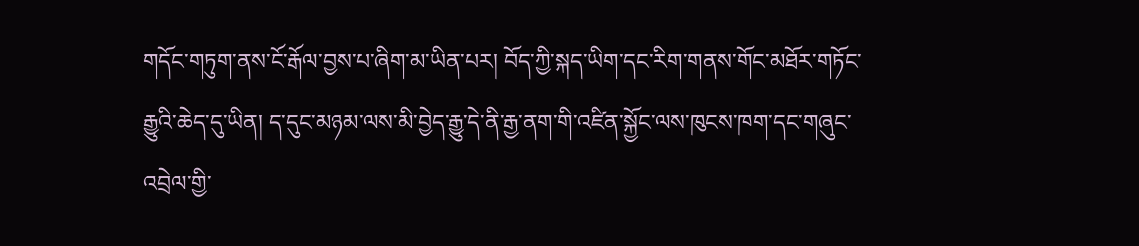གདོང་གཏུག་ནས་ངོ་རྒོལ་བྱས་པ་ཞིག་མ་ཡིན་པར། བོད་ཀྱི་སྐད་ཡིག་དང་རིག་གནས་གོང་མཐོར་གཏོང་རྒྱུའི་ཆེད་དུ་ཡིན། ད་དུང་མཉམ་ལས་མི་བྱེད་རྒྱུ་དེ་ནི་རྒྱ་ནག་གི་འཛིན་སྐྱོང་ལས་ཁུངས་ཁག་དང་གཞུང་འབྲེལ་གྱི་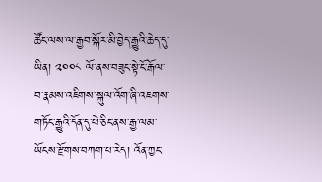ཚོང་ལས་ལ་རྒྱབ་སྐོར་མི་བྱེད་རྒྱུའི་ཆེད་དུ་ཡིན། ༢༠༠༨ ལོ་ནས་བཟུང་སྟེ་ངོ་རྒོལ་བ་རྣམས་འཇིགས་སྐུལ་འོག་ཞི་འཇགས་གཏོང་རྒྱུའི་དོན་དུ་པེ་ཅིང་ནས་རྒྱ་ལམ་ཡོངས་རྫོགས་བཀག་པ་རེད། འོན་ཀྱང་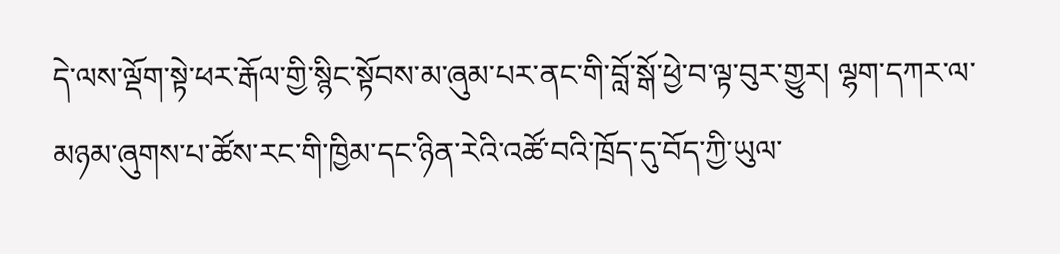དེ་ལས་ལྡོག་སྟེ་ཕར་རྒོལ་གྱི་སྙིང་སྟོབས་མ་ཞུམ་པར་ནང་གི་བློ་སྒོ་ཕྱེ་བ་ལྟ་བུར་གྱུར། ལྷག་དཀར་ལ་མཉམ་ཞུགས་པ་ཚོས་རང་གི་ཁྱིམ་དང་ཉིན་རེའི་འཚོ་བའི་ཁྲོད་དུ་བོད་ཀྱི་ཡུལ་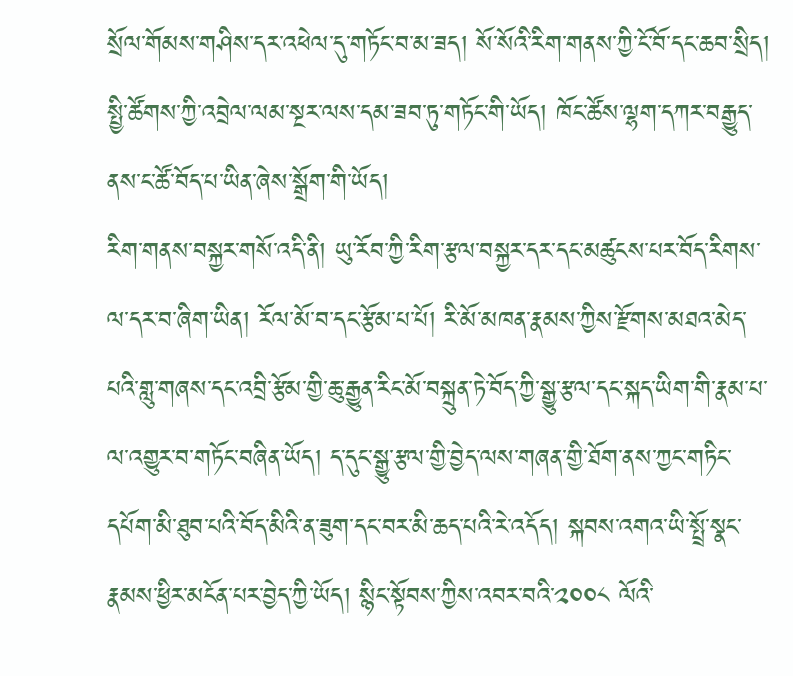སྲོལ་གོམས་གཤིས་དར་འཕེལ་དུ་གཏོང་བ་མ་ཟད། སོ་སོའི་རིག་གནས་ཀྱི་ངོ་བོ་དང་ཆབ་སྲིད། སྤྱི་ཚོགས་ཀྱི་འབྲེལ་ལམ་སྔར་ལས་དམ་ཟབ་ཏུ་གཏོང་གི་ཡོད། ཁོང་ཚོས་ལྷག་དཀར་བརྒྱུད་ནས་ང་ཚོ་བོད་པ་ཡིན་ཞེས་སྒྲོག་གི་ཡོད།
རིག་གནས་བསྐྱར་གསོ་འདི་ནི། ཡུ་རོབ་ཀྱི་རིག་རྩལ་བསྐྱར་དར་དང་མཚུངས་པར་བོད་རིགས་ལ་དར་བ་ཞིག་ཡིན། རོལ་མོ་བ་དང་རྩོམ་པ་པོ། རི་མོ་མཁན་རྣམས་ཀྱིས་རྫོགས་མཐའ་མེད་པའི་གླུ་གཞས་དང་འབྲི་རྩོམ་གྱི་ཆུ་རྒྱུན་རིང་མོ་བསྐྲུན་ཏེ་བོད་ཀྱི་སྒྱུ་རྩལ་དང་སྐད་ཡིག་གི་རྣམ་པ་ལ་འགྱུར་བ་གཏོང་བཞིན་ཡོད། ད་དུང་སྒྱུ་རྩལ་གྱི་བྱེད་ལས་གཞན་གྱི་ཐོག་ནས་ཀྱང་གཏིང་དཔོག་མི་ཐུབ་པའི་བོད་མིའི་ན་ཟུག་དང་བར་མི་ཆད་པའི་རེ་འདོད། སྐབས་འགའ་ཡི་སྤྲོ་སྣང་རྣམས་ཕྱིར་མངོན་པར་བྱེད་ཀྱི་ཡོད། སྙིང་སྟོབས་ཀྱིས་འབར་བའི་༢༠༠༨ ལོའི་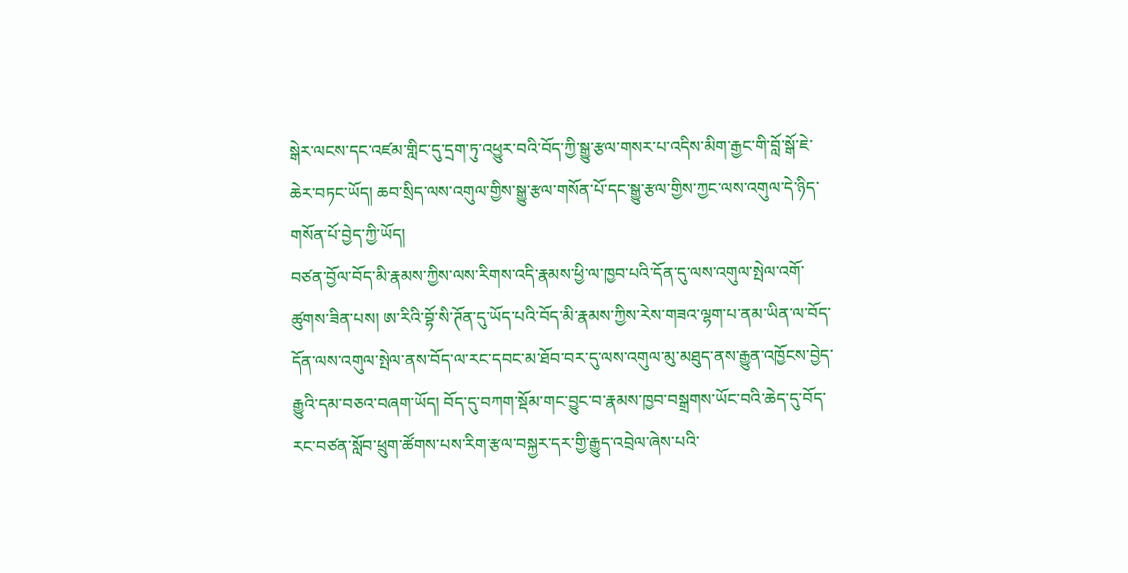སྒེར་ལངས་དང་འཛམ་གླིང་དུ་དྲག་ཏུ་འཕྱུར་བའི་བོད་ཀྱི་སྒྱུ་རྩལ་གསར་པ་འདིས་མིག་རྒྱང་གི་བློ་སྒོ་ཇེ་ཆེར་བཏང་ཡོད། ཆབ་སྲིད་ལས་འགུལ་གྱིས་སྒྱུ་རྩལ་གསོན་པོ་དང་སྒྱུ་རྩལ་གྱིས་ཀྱང་ལས་འགུལ་དེ་ཉིད་གསོན་པོ་བྱེད་ཀྱི་ཡོད།
བཙན་བྱོལ་བོད་མི་རྣམས་ཀྱིས་ལས་རིགས་འདི་རྣམས་ཕྱི་ལ་ཁྱབ་པའི་དོན་དུ་ལས་འགུལ་སྤེལ་འགོ་ཚུགས་ཟིན་པས། ཨ་རིའི་བྷོ་སི་ཊོན་དུ་ཡོད་པའི་བོད་མི་རྣམས་ཀྱིས་རེས་གཟའ་ལྷག་པ་ནམ་ཡིན་ལ་བོད་དོན་ལས་འགུལ་སྤེལ་ནས་བོད་ལ་རང་དབང་མ་ཐོབ་བར་དུ་ལས་འགུལ་མུ་མཐུད་ནས་རྒྱུན་འཁྱོངས་བྱེད་རྒྱུའི་དམ་བཅའ་བཞག་ཡོད། བོད་དུ་བཀག་སྡོམ་གང་བྱུང་བ་རྣམས་ཁྱབ་བསྒྲགས་ཡོང་བའི་ཆེད་དུ་བོད་རང་བཙན་སློབ་ཕྲུག་ཚོགས་པས་རིག་རྩལ་བསྐྱར་དར་གྱི་རྒྱུད་འབྲེལ་ཞེས་པའི་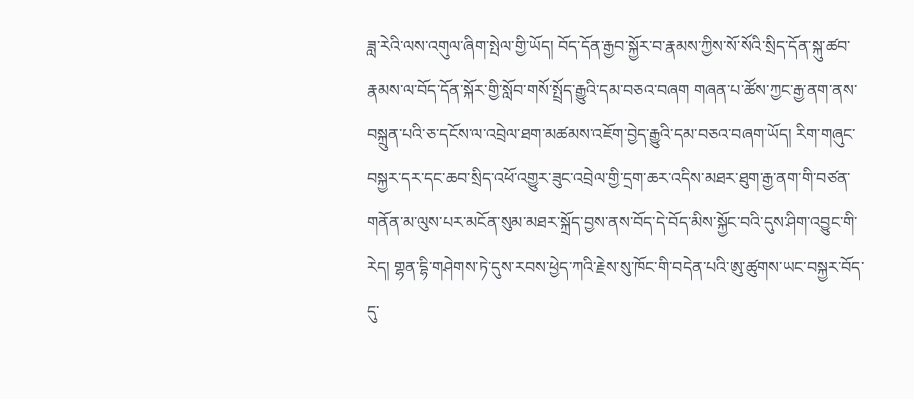ཟླ་རེའི་ལས་འགུལ་ཞིག་སྤེལ་གྱི་ཡོད། བོད་དོན་རྒྱབ་སྐྱོར་བ་རྣམས་ཀྱིས་སོ་སོའི་སྲིད་དོན་སྐུ་ཚབ་རྣམས་ལ་བོད་དོན་སྐོར་གྱི་སློབ་གསོ་སྤྲོད་རྒྱུའི་དམ་བཅའ་བཞག གཞན་པ་ཚོས་ཀྱང་རྒྱ་ནག་ནས་བསྐྲུན་པའི་ཅ་དངོས་ལ་འབྲེལ་ཐག་མཚམས་འཇོག་བྱེད་རྒྱུའི་དམ་བཅའ་བཞག་ཡོད། རིག་གཞུང་བསྐྱར་དར་དང་ཆབ་སྲིད་འཕོ་འགྱུར་ཟུང་འབྲེལ་གྱི་དྲག་ཆར་འདིས་མཐར་ཐུག་རྒྱ་ནག་གི་བཙན་གནོན་མ་ལུས་པར་མངོན་སུམ་མཐར་སྐྲོད་བྱས་ནས་བོད་དེ་བོད་མིས་སྐྱོང་བའི་དུས་ཤིག་འབྱུང་གི་རེད། གྷན་དྷི་གཤེགས་ཏེ་དུས་རབས་ཕྱེད་ཀའི་རྗེས་སུ་ཁོང་གི་བདེན་པའི་ཨུ་ཚུགས་ཡང་བསྐྱར་བོད་དུ་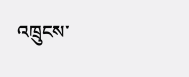འཁྲུངས་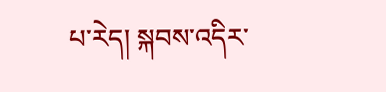པ་རེད། སྐབས་འདིར་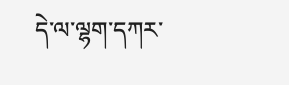དེ་ལ་ལྷག་དཀར་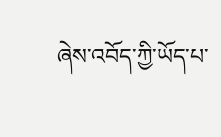ཞེས་འབོད་ཀྱི་ཡོད་པ་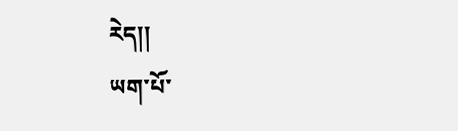རེད།།
ཡག་པོ་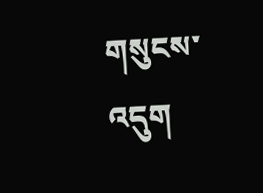གསུངས་འདུག